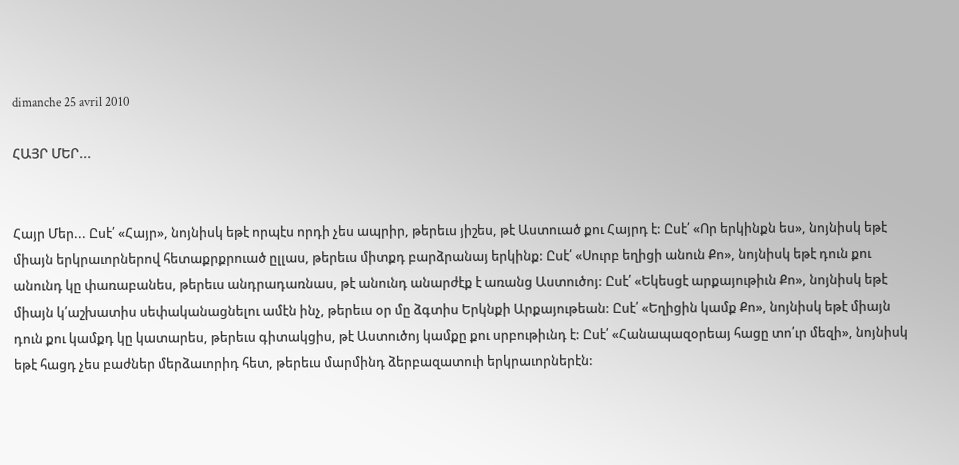dimanche 25 avril 2010

ՀԱՅՐ ՄԵՐ...


Հայր Մեր... Ըսէ՛ «Հայր», նոյնիսկ եթէ որպէս որդի չես ապրիր, թերեւս յիշես, թէ Աստուած քու Հայրդ է: Ըսէ՛ «Որ երկինքն ես», նոյնիսկ եթէ միայն երկրաւորներով հետաքրքրուած ըլլաս, թերեւս միտքդ բարձրանայ երկինք: Ըսէ՛ «Սուրբ եղիցի անուն Քո», նոյնիսկ եթէ դուն քու անունդ կը փառաբանես, թերեւս անդրադառնաս, թէ անունդ անարժէք է առանց Աստուծոյ: Ըսէ՛ «Եկեսցէ արքայութիւն Քո», նոյնիսկ եթէ միայն կ՛աշխատիս սեփականացնելու ամէն ինչ, թերեւս օր մը ձգտիս Երկնքի Արքայութեան: Ըսէ՛ «Եղիցին կամք Քո», նոյնիսկ եթէ միայն դուն քու կամքդ կը կատարես, թերեւս գիտակցիս, թէ Աստուծոյ կամքը քու սրբութիւնդ է: Ըսէ՛ «Հանապազօրեայ հացը տո՛ւր մեզի», նոյնիսկ եթէ հացդ չես բաժներ մերձաւորիդ հետ, թերեւս մարմինդ ձերբազատուի երկրաւորներէն: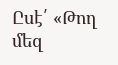Ըսէ՛ «Թող մեզ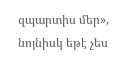զպարտիս մեր», նոյնիսկ եթէ չես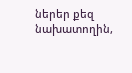ներեր քեզ նախատողին,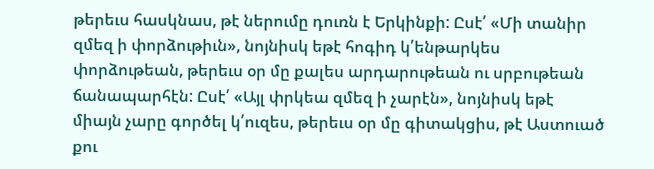թերեւս հասկնաս, թէ ներումը դուռն է Երկինքի: Ըսէ՛ «Մի տանիր զմեզ ի փորձութիւն», նոյնիսկ եթէ հոգիդ կ՛ենթարկես փորձութեան, թերեւս օր մը քալես արդարութեան ու սրբութեան ճանապարհէն: Ըսէ՛ «Այլ փրկեա զմեզ ի չարէն», նոյնիսկ եթէ միայն չարը գործել կ՛ուզես, թերեւս օր մը գիտակցիս, թէ Աստուած քու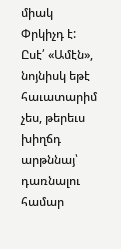միակ Փրկիչդ է: Ըսէ՛ «Ամէն», նոյնիսկ եթէ հաւատարիմ չես, թերեւս խիղճդ արթննայ՝ դառնալու համար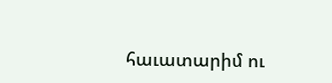հաւատարիմ ու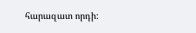հարազատ որդի: